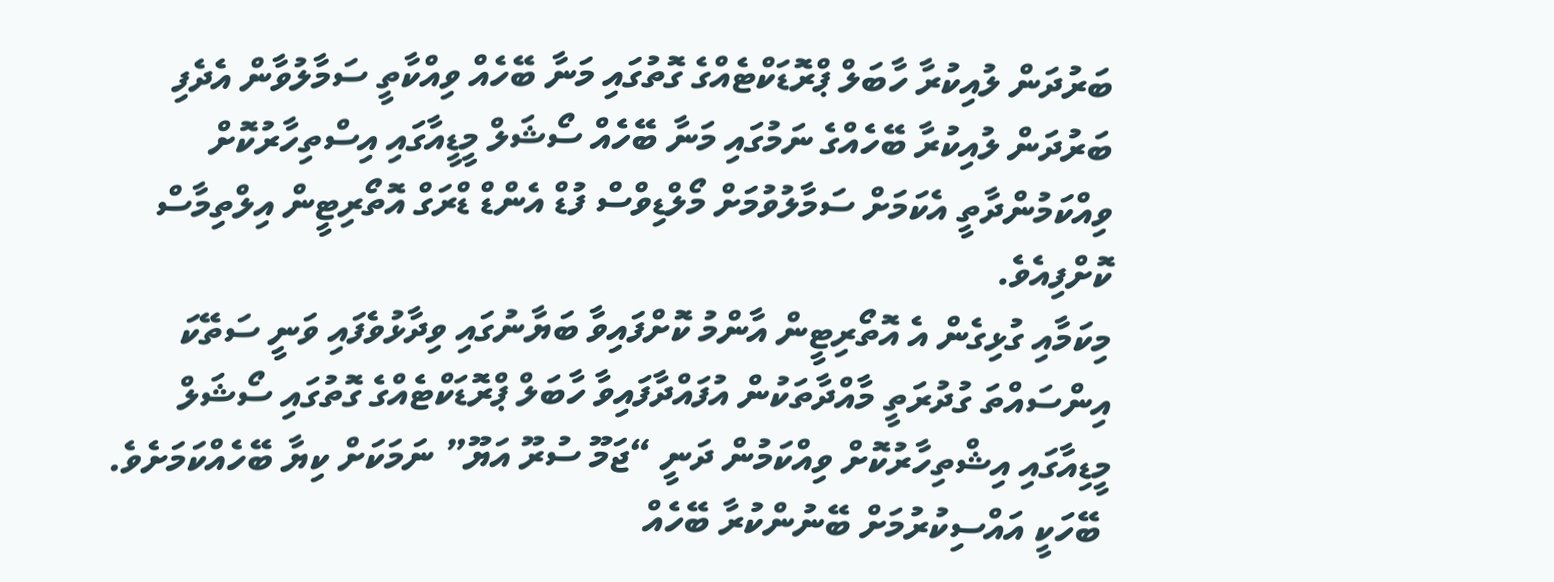ބަރުދަން ލުއިކުރާ ހާބަލް ޕްރޮޑަކްޓެއްގެ ގޮތުގައި މަނާ ބޭހެއް ވިއްކާތީ ސަމާލުވާން އެދެފި
ބަރުދަން ލުއިކުރާ ބޭހެއްގެ ނަމުގައި މަނާ ބޭހެއް ސޯޝަލް މީޑީއާގައި އިސްތިހާރުކޮށް ވިއްކަމުންދާތީ އެކަމަށް ސަމާލުވުމަށް މޯލްޑިވްސް ފުޑް އެންޑް ޑްރަގް އޮތޯރިޓީން އިލްތިމާސް ކޮށްފިއެވެ.
މިކަމާއި ގުޅިގެން އެ އޮތޯރިޓީން އާންމު ކޮށްފައިވާ ބަޔާނުގައި ވިދާޅުވެފައި ވަނީ ސަތޭކަ އިންސައްތަ ގުދުރަތީ މާއްދާތަކުން އުފައްދާފައިވާ ހާބަލް ޕްރޮޑަކްޓެއްގެ ގޮތުގައި ސޯޝަލް މީޑިއާގައި އިޝްތިހާރުކޮށް ވިއްކަމުން ދަނީ “ޖަމޫ ސުރޫ އަޔޫ” ނަމަކަށް ކިޔާ ބޭހެއްކަމަށެވެ.
 ބޭހަކީ އައްސިކުރުމަށް ބޭނުންކުރާ ބޭހެއް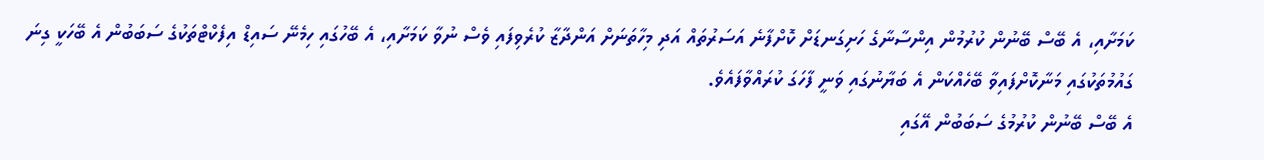ކަމަށާއި، އެ ބޭސް ބޭނުން ކުރުމުން އިންސާނާގެ ހަށިގަނޑަށް ކޮށްފާނެ އަސަރުތައް އަދި މިހާތަނަށް އަންދާޒާ ކުރެވިފައި ވެސް ނުވާ ކަމަށާއި، އެ ބޭހުގައި ހިމެނޭ ސައިޑް އިފެކްޓްތަކުގެ ސަބަބުން އެ ބޭހަކީ ގިނަ ގައުމުތަކުގައި މަނާކޮށްފައިވާ ބޭހެއްކަން އެ ބަޔާނުގައި ވަނީ ފާހަގަ ކުރައްވާފައެވެ.
އެ ބޭސް ބޭނުން ކުރުމުގެ ސަބަބުން އޭގައި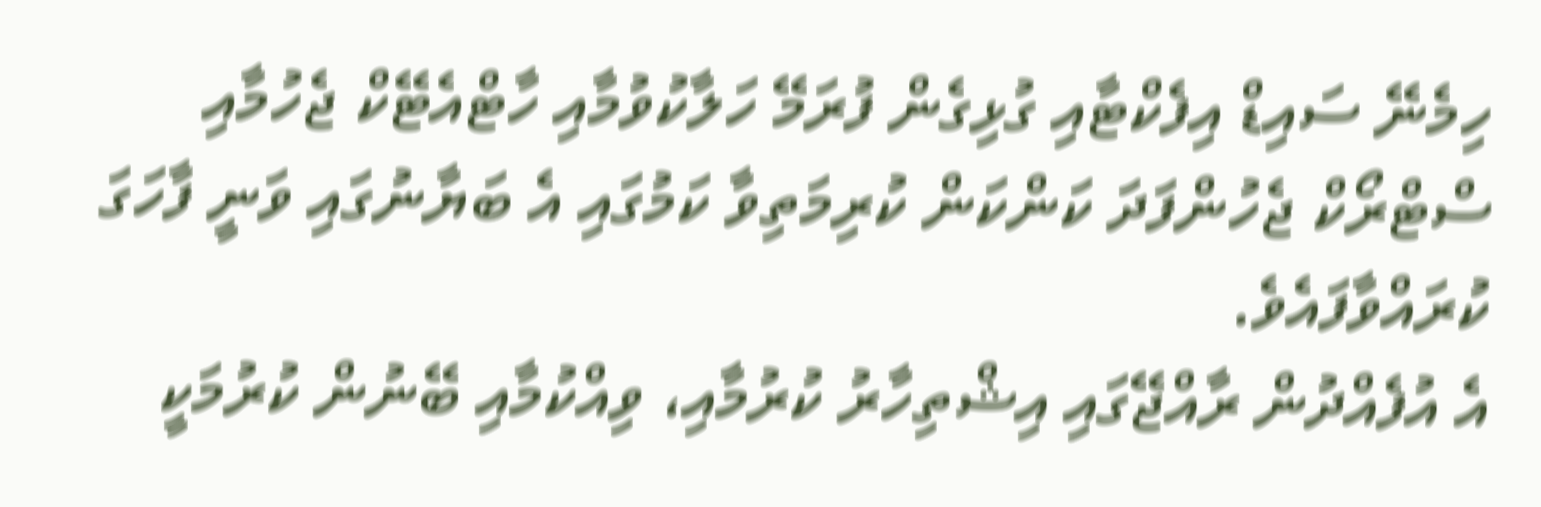ހިމެނޭ ސައިޑް އިފެކްޓާއި ގުޅިގެން ފުރަމޭ ހަލާކުވުމާއި ހާޓްއެޓޭކް ޖެހުމާއި ސްޓްރޯކް ޖެހުންފަދަ ކަންކަން ކުރިމަތިވާ ކަމުގައި އެ ބަޔާނުގައި ވަނީ ފާހަގަ ކުރައްވާފައެވެ.
އެ އުފެއްދުން ރާއްޖޭގައި އިޝްތިހާރު ކުރުމާއި، ވިއްކުމާއި ބޭނުން ކުރުމަކީ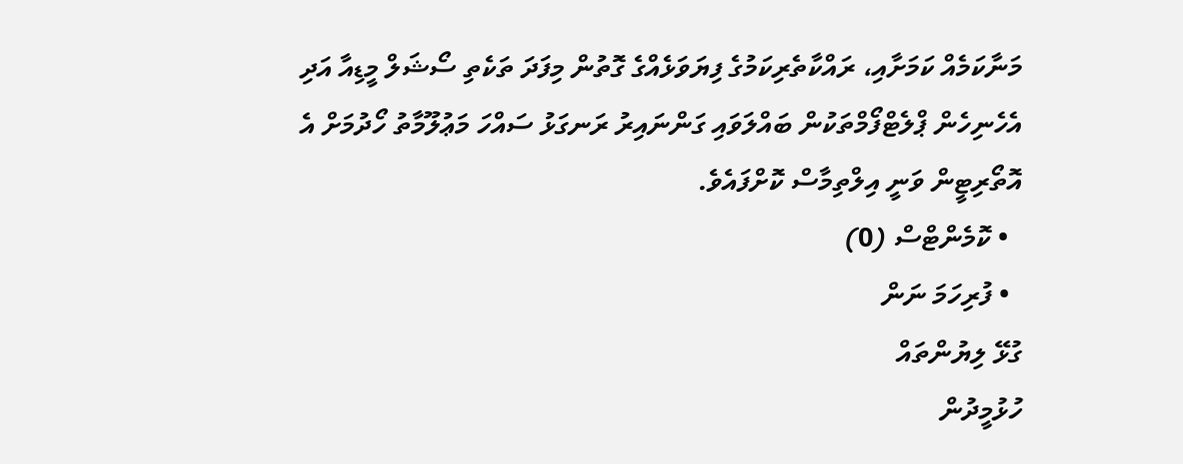މަނާކަމެއް ކަމަށާއި، ރައްކާތެރިކަމުގެ ފިޔަވަޅެއްގެ ގޮތުން މިފަދަ ތަކެތި ސޯޝަލް މީޑިއާ އަދި އެހެނިހެން ޕްލެޓްފޯމްތަކުން ބައްލަވައި ގަންނައިރު ރަނގަޅު ސައްހަ މަޢުލޫމާތު ހޯދުމަށް އެ އޮތޯރިޓީން ވަނީ އިލްތިމާސް ކޮށްފައެވެ.
  • ކޮމެންޓްސް (0)
  • ފުރިހަމަ ނަން
ގުޅޭ ލިޔުންތައް
ހުޅުމީދުން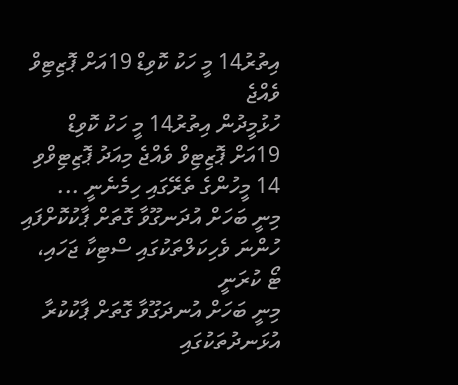އިތުރު14 މީ ހަކު ކޮވިޑް 19އަށް ޕޮޒިޓިވް ވެއްޖެ
ހުޅުމީދުން އިތުރު14 މީ ހަކު ކޮވިޑް 19އަށް ޕޮޒިޓިވް ވެއްޖެ މިއަދު ޕޮޒިޓިވްވި 14 މީހުންގެ ތެރޭގައި ހިމެނެނީ ...
މިނީ ބަހަށް އުދަނގޫވާ ގޮތަށް ޕާކުކޮށްފައި ހުންނަ ވެހިކަލްތަކުގައި ސްޓިކާ ޖަހައި، ޓޯ ކުރަނީ
މިނީ ބަހަށް އުނދަގޫވާ ގޮތަށް ޕާކުކުރާ އުޅަނދުތަކުގައި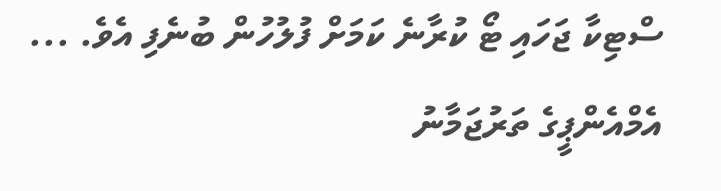ސްޓިކާ ޖަހައި ޓޯ ކުރާނެ ކަމަށް ފުލުހުން ބުނެފި އެވެ. ...
އެމްއެންޕީގެ ތަރުޖަމާނު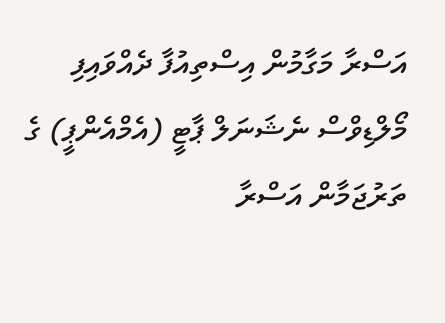އަސްރާ މަގާމުން އިސްތިއުފާ ދެއްވައިފި
މޯލްޑިވްސް ނެޝަނަލް ޕާޓީ (އެމްއެންޕީ) ގެ ތަރުޖަމާން އަސްރާ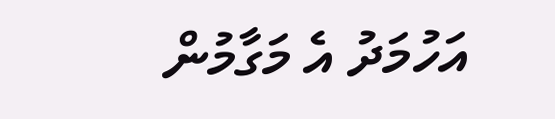އަހުމަދު އެ މަގާމުން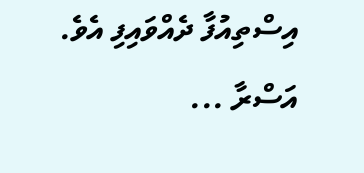އިސްތިއުފާ ދެއްވައިފި އެވެ. އަސްރާ ...